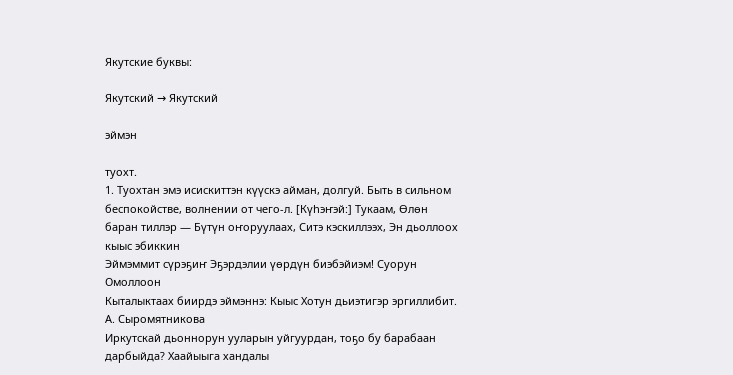Якутские буквы:

Якутский → Якутский

эймэн

туохт.
1. Туохтан эмэ исискиттэн күүскэ айман, долгуй. Быть в сильном беспокойстве, волнении от чего-л. [Күһэҥэй:] Тукаам, Өлөн баран тиллэр — Бүтүн оҥоруулаах, Ситэ кэскиллээх, Эн дьоллоох кыыс эбиккин
Эймэммит сүрэҕиҥ Эҕэрдэлии үөрдүн биэбэйиэм! Суорун Омоллоон
Кыталыктаах биирдэ эймэннэ: Кыыс Хотун дьиэтигэр эргиллибит. А. Сыромятникова
Иркутскай дьоннорун ууларын уйгуурдан, тоҕо бу барабаан дарбыйда? Хаайыыга хандалы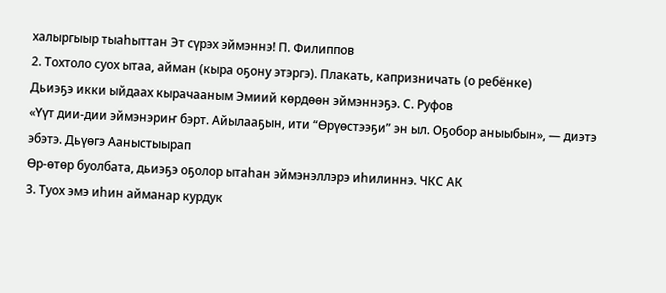халыргыыр тыаһыттан Эт сүрэх эймэннэ! П. Филиппов
2. Тохтоло суох ытаа, айман (кыра оҕону этэргэ). Плакать, капризничать (о ребёнке)
Дьиэҕэ икки ыйдаах кырачааным Эмиий көрдөөн эймэннэҕэ. С. Руфов
«Үүт дии-дии эймэнэриҥ бэрт. Айылааҕын, ити “Өрүөстээҕи” эн ыл. Оҕобор аныыбын», — диэтэ эбэтэ. Дьүөгэ Ааныстыырап
Өр-өтөр буолбата, дьиэҕэ оҕолор ытаһан эймэнэллэрэ иһилиннэ. ЧКС АК
3. Туох эмэ иһин айманар курдук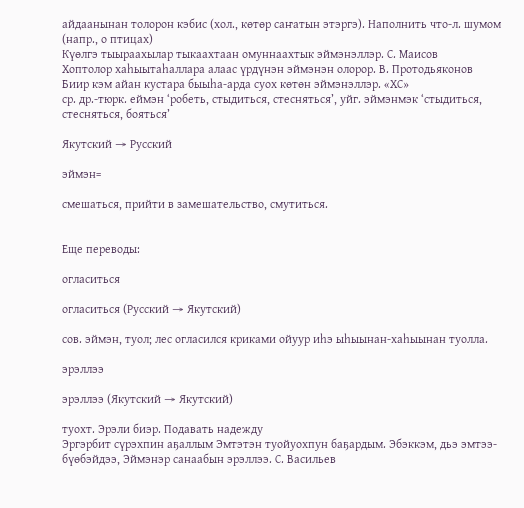айдаанынан толорон кэбис (хол., көтөр саҥатын этэргэ). Наполнить что-л. шумом (напр., о птицах)
Күөлгэ тыыраахылар тыкаахтаан омуннаахтык эймэнэллэр. С. Маисов
Хоптолор хаһыытаһаллара алаас үрдүнэн эймэнэн олорор. В. Протодьяконов
Биир кэм айан кустара быыһа-арда суох көтөн эймэнэллэр. «ХС»
ср. др.-тюрк. еймэн ‘робеть, стыдиться, стесняться’, уйг. эймэнмэк ‘стыдиться, стесняться, бояться’

Якутский → Русский

эймэн=

смешаться, прийти в замешательство, смутиться.


Еще переводы:

огласиться

огласиться (Русский → Якутский)

сов. эймэн, туол; лес огласился криками ойуур иһэ ыһыынан-хаһыынан туолла.

эрэллээ

эрэллээ (Якутский → Якутский)

туохт. Эрэли биэр. Подавать надежду
Эргэрбит сүрэхпин аҕаллым Эмтэтэн туойуохпун баҕардым. Эбэккэм, дьэ эмтээ-бүөбэйдээ, Эймэнэр санаабын эрэллээ. С. Васильев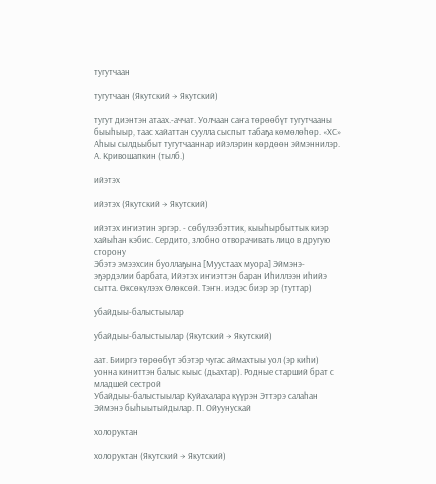тугутчаан

тугутчаан (Якутский → Якутский)

тугут диэнтэн атаах.-аччат. Уолчаан саҥа төрөөбүт тугутчааны быыһыыр, таас хайаттан суулла сыспыт табаҕа көмөлөһөр. «ХС»
Аһыы сылдьыбыт тугутчааннар ийэлэрин көрдөөн эймэннилэр. А. Кривошапкин (тылб.)

ийэтэх

ийэтэх (Якутский → Якутский)

ийэтэх иҥиэтин эргэр. - сөбүлээбэттик, кыыһырбыттык киэр хайыһан кэбис. Сердито, злобно отворачивать лицо в другую сторону
Эбэтэ эмээхсин буоллаҕына [Муустаах муора] Эймэнэ-эҕэрдэлии барбата, Ийэтэх иҥиэттэн баран Иһиллээн иһийэ сытта. Өксөкүлээх Өлөксөй. Тэҥн. иэдэс биэр эр (туттар)

убайдыы-балыстыылар

убайдыы-балыстыылар (Якутский → Якутский)

аат. Бииргэ төрөөбүт эбэтэр чугас аймахтыы уол (эр киһи) уонна киниттэн балыс кыыс (дьахтар). Родные старший брат с младшей сестрой
Убайдыы-балыстыылар Куйахалара күүрэн Эттэрэ салаһан Эймэнэ быһыытыйдылар. П. Ойуунускай

холоруктан

холоруктан (Якутский → Якутский)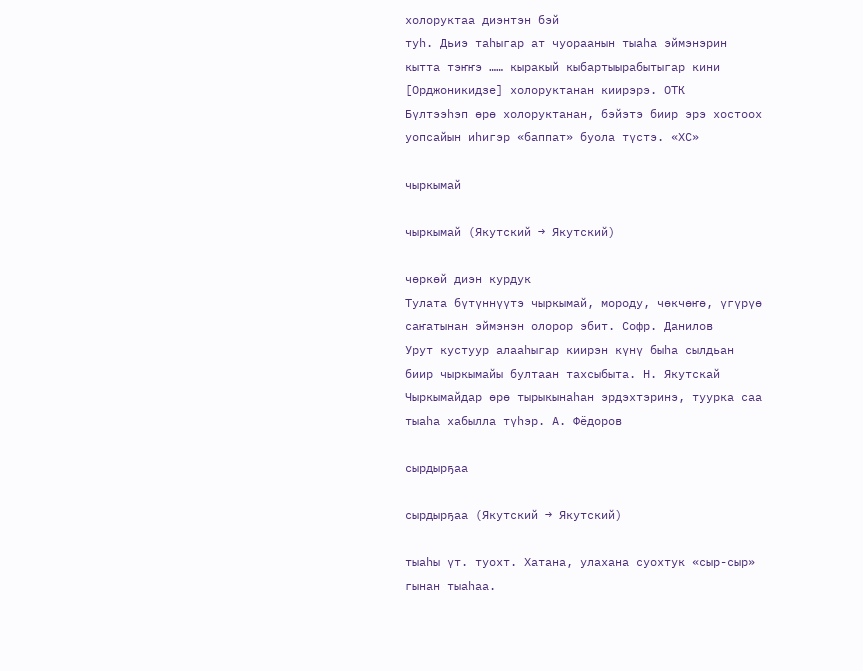холоруктаа диэнтэн бэй
туһ. Дьиэ таһыгар ат чуораанын тыаһа эймэнэрин кытта тэҥҥэ …… кыракый кыбартыырабытыгар кини [Орджоникидзе] холоруктанан киирэрэ. ОТК
Бүлтээһэп өрө холоруктанан, бэйэтэ биир эрэ хостоох уопсайын иһигэр «баппат» буола түстэ. «ХС»

чыркымай

чыркымай (Якутский → Якутский)

чөркөй диэн курдук
Тулата бүтүннүүтэ чыркымай, мороду, чөкчөҥө, үгүрүө саҥатынан эймэнэн олорор эбит. Софр. Данилов
Урут кустуур алааһыгар киирэн күнү быһа сылдьан биир чыркымайы бултаан тахсыбыта. Н. Якутскай
Чыркымайдар өрө тырыкынаһан эрдэхтэринэ, туурка саа тыаһа хабылла түһэр. А. Фёдоров

сырдырҕаа

сырдырҕаа (Якутский → Якутский)

тыаһы үт. туохт. Хатана, улахана суохтук «сыр-сыр» гынан тыаһаа.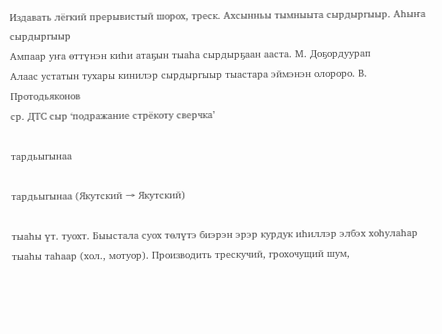Издавать лёгкий прерывистый шорох, треск. Ахсынньы тымныыта сырдыргыыр. Аһыҥа сырдыргыыр
Ампаар уҥа өттүнэн киһи атаҕын тыаһа сырдырҕаан ааста. М. Доҕордуурап
Алаас устатын тухары кинилэр сырдыргыыр тыастара эймэнэн олороро. В. Протодьяконов
ср. ДТС сыр ‘подражание стрёкоту сверчка’

тардьыгынаа

тардьыгынаа (Якутский → Якутский)

тыаһы үт. туохт. Быыстала суох төлүтэ биэрэн эрэр курдук иһиллэр элбэх хоһулаһар тыаһы таһаар (хол., мотуор). Производить трескучий, грохочущий шум,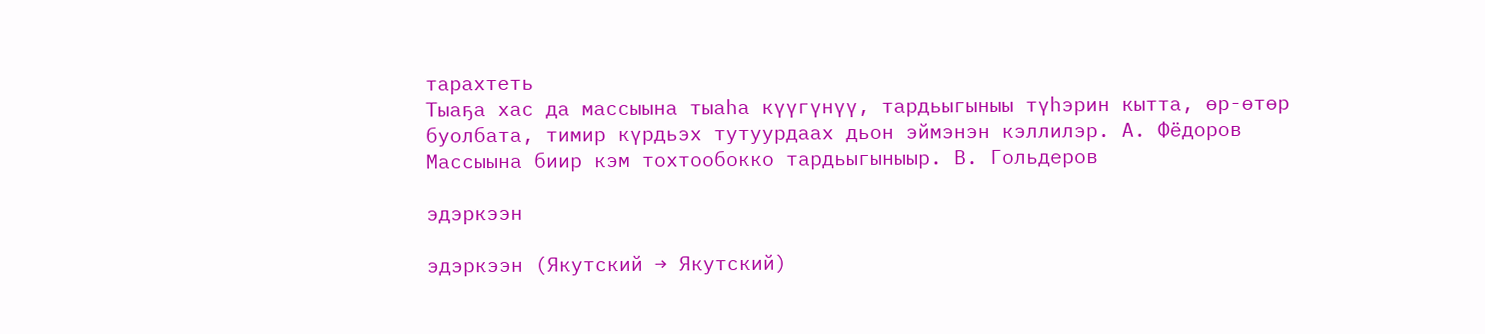тарахтеть
Тыаҕа хас да массыына тыаһа күүгүнүү, тардьыгыныы түһэрин кытта, өр-өтөр буолбата, тимир күрдьэх тутуурдаах дьон эймэнэн кэллилэр. А. Фёдоров
Массыына биир кэм тохтообокко тардьыгыныыр. В. Гольдеров

эдэркээн

эдэркээн (Якутский → Якутский)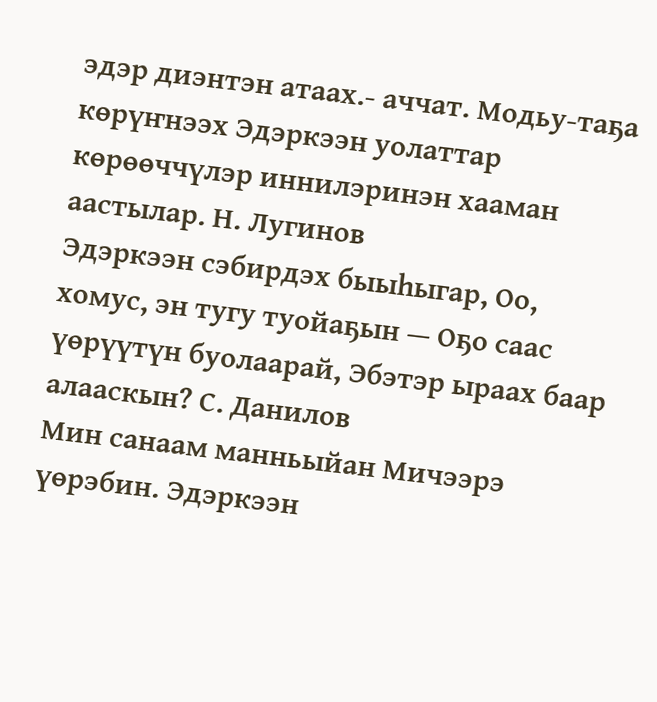эдэр диэнтэн атаах.- аччат. Модьу-таҕа көрүҥнээх Эдэркээн уолаттар көрөөччүлэр иннилэринэн хааман аастылар. Н. Лугинов
Эдэркээн сэбирдэх быыһыгар, Оо, хомус, эн тугу туойаҕын — Оҕо саас үөрүүтүн буолаарай, Эбэтэр ыраах баар алааскын? С. Данилов
Мин санаам манньыйан Мичээрэ үөрэбин. Эдэркээн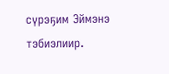сүрэҕим Эймэнэ тэбиэлиир.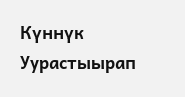Күннүк Уурастыырап